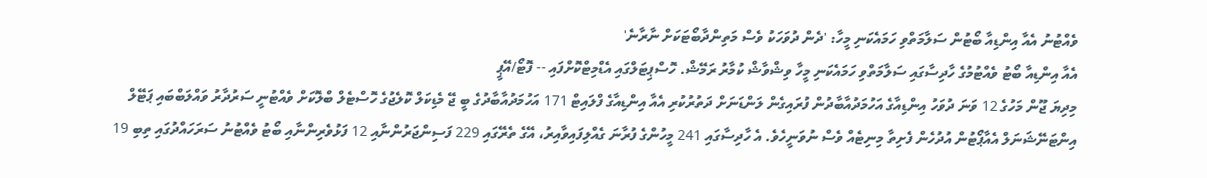ވެއްޓުނު އެއާ އިންޑިއާ ބޯޓުން ސަލާމަތްވި ހަމައެކަނި މީހާ: 'ދެން ދުވަހަކު ވެސް މަތިންދާބޯޓަކަށް ނާރާނެ'
އެއާ އިންޑިއާ ބޯޓު ވެއްޓުމުގެ ހާދިސާގައި ސަލާމަތްވި ހަމައެކަނި މީހާ ވިޝްވާޝް ކުމާރު ރަމޭޝް. ހޮސްޕިޓަލްގައި އެޑްމިޓްކޮށްފައި -- ފޮޓޯ/އޭޕީ
މިދިޔަ ޖޫން މަހުގެ 12 ވަނަ ދުވަހު އިންޑިއާގެ އަހުމަދުއާބާދުން ފުރައިގެން ލަންޑަނަށް ދަތުރުކުރި އެއާ އިންޑިއާގެ ފްލައިޓް 171 އަހުމަދުއާބާދުގެ ބީ ޖޭ މެޑިކަލް ކޮލެޖުގެ ހޮސްޓެލް ބްލޮކަށް ވެއްޓުނީ ސަރުދާރު ވައްލަބްބައި ޕަޓޭލް އިންޓަނޭޝަނަލް އެއާޕޯޓުން އުދުހެން ފެށިތާ މިނިޓެއް ވެސް ނުވަނީހެވެ. އެ ހާދިސާގައި 241 މީހުންގެ ފުރާނަ ގެއްލިފައިވާއިރު، އޭގެ ތެރޭގައި 229 ފަސިންޖަރުންނާއި 12 ފަޅުވެރިންނާއި ބޯޓު ވެއްޓުނު ސަރަހައްދުގައި ތިބި 19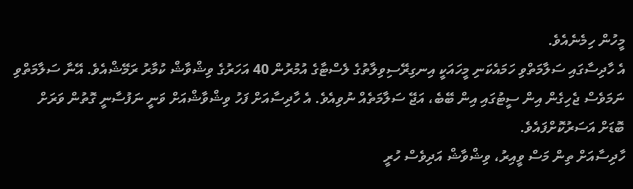މީހުން ހިމެނެއެވެ.
އެ ހާދިސާގައި ސަލާމަތްވި ހަމައެކަނި މީހައަކީ އިނގިރޭސިވިލާތުގެ ލެސްޓާގެ އުމުރުން 40 އަހަރުގެ ވިޝްވާޝް ކުމާރު ރަމޭޝްއެވެ. އޭނާ ސަލާމަތްވި ނަމަވެސް ޖެހިގެން އިން ސީޓުގައި އިން ބޭބެ، އަޖޭ ސަލާމަތެއް ނުވިއެވެ. އެ ހާދިސާއަށް ފަހު ވިޝްވާޝްއަށް ވަނީ ނަފުސާނީ ގޮތުން ވަރަށް ބޮޑަށް އަސަރުކޮށްފައެވެ.
ހާދިސާއަށް ތިން މަސް ވީއިރު، ވިޝްވާޝް އަދިވެސް ހުރީ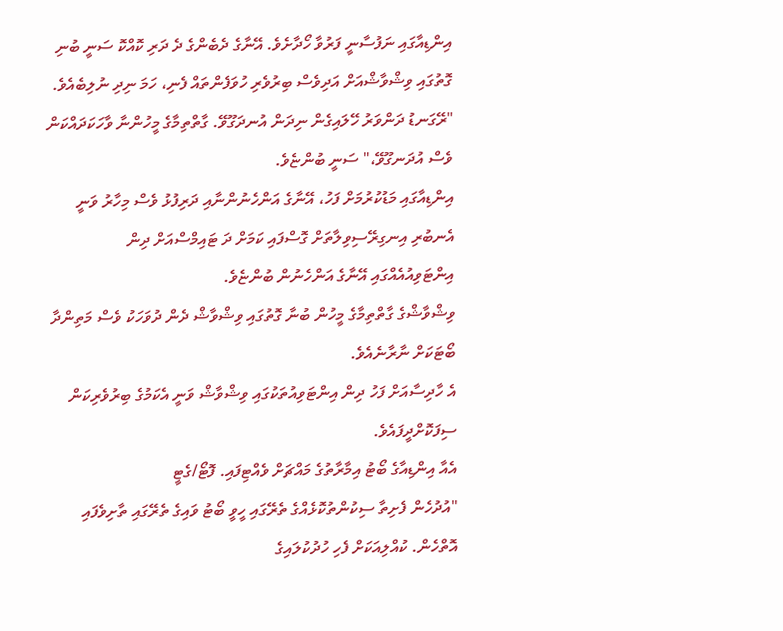އިންޑިއާގައި ނަފުސާނީ ފަރުވާ ހޯދާށެވެ. އޭނާގެ ދެބެންގެ ދެ ދަރި ކޮއްކޮ ސަނީ ބުނި ގޮތުގައި ވިޝްވާޝްއަށް އަދިވެސް ބިރުވެރި ހުވަފެންތައް ފެނި، ހަމަ ނިދި ނުލިބެއެވެ.
"ރޭގަނޑު ދަންވަރު ހޭލައިގެން ނިދަން އުނދަގޫވޭ. ގާތްތިމާގެ މީހުންނާ ވާހަކަދައްކަން ވެސް އުދަނގޫވޭ،" ސަނީ ބުންޏެވެ.
އިންޑިއާގައި މަޑުކުރުމަށް ފަހު، އޭނާގެ އަންހެނުންނާއި ދަރިފުޅު ވެސް މިހާރު ވަނީ އެނބުރި އިނގިރޭސިވިލާތަށް ގޮސްފައި ކަމަށް ދަ ޓައިމްސްއަށް ދިން އިންޓަވިއުއެއްގައި އޭނާގެ އަންހެނުން ބުންޏެވެ.
ވިޝްވާޝްގެ ގާތްތިމާގެ މީހުން ބުނާ ގޮތުގައި ވިޝްވާޝް ދެން ދުވަހަކު ވެސް މަތިންދާ ބޯޓަކަށް ނާރާނެއެވެ.
އެ ހާދިސާއަށް ފަހު ދިން އިންޓަވިއުތަކުގައި ވިޝްވާޝް ވަނީ އެކަމުގެ ބިރުވެރިކަން ސިފަކޮށްދީފައެވެ.
އެއާ އިންޑިއާގެ ބޯޓު އިމާރާތުގެ މައްޗަށް ވެއްޓިފައި. ފޮޓޯ/ގެޓީ
"އުދުހެން ފެށިތާ ސިކުންތުކޮޅެއްގެ ތެރޭގައި ހީވީ ބޯޓު ވައިގެ ތެރޭގައި ތާށިވެފައި އޮތްހެން. ކުއްލިއަކަށް ފެހި ހުދުކުލައިގެ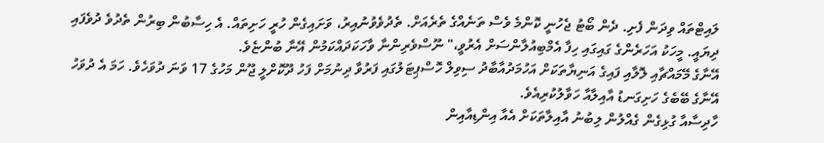ލައިޓްތައް ވިދަން ފެށި. ދެން ބޯޓު ޖެހުނީ ކޮންމެ ވެސް ތަނެއްގެ ތެރެއަށް. ތެދުވެވުނުއިރު، ވަށައިގެން ހުރީ ހަށިތައް. އެ ހިސާބުން ބިރުން ތެދުވެ ދުވެފައި ދިޔައީ. މީހަކު އަހަރެންގެ ގައިގައި ހިފާ އެމްބިއުލާންސަށް އެރުވީ،" ނޫސްވެރިންނާ ވާހަކަދައްކަމުން އޭނާ ބުންޏެވެ.
އޭނާގެ މޭމައްޗާއި ލޮލާއި ފައިގެ އަނިޔާތަކަށް އަހުމަދުއާބާދު ސިވިލް ހޮސްޕިޓަލުގައި ފަރުވާ ދިނުމަށް ފަހު ދޫކޮށްލީ ޖޫން މަހުގެ 17 ވަނަ ދުވަހެވެ. ހަމަ އެ ދުވަހު އޭނާގެ ބޭބެގެ ހަށިގަނޑު އާއިލާއާ ހަވާލުކުރިއެވެ.
ހާދިސާއާ ގުޅިގެން ގެއްލުން ލިބުނު އާއިލާތަކަށް އެއާ އިންޑިއާއިން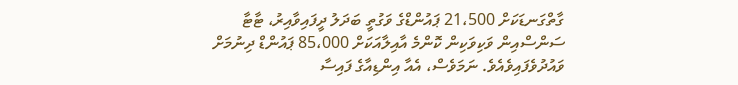ގާތްގަނޑަކަށް 21،500 ޕައުންޑްގެ ވަގުތީ ބަދަލު ދީފައިވާއިރު، ޓާޓާ ސަންސްއިން ވަކިވަކިން ކޮންމެ އާއިލާއަކަށް 85،000 ޕައުންޑް ދިނުމަށް ވައުދުވެފައިވެއެވެ. ނަމަވެސް، އެއާ އިންޑިއާގެ ފައިސާ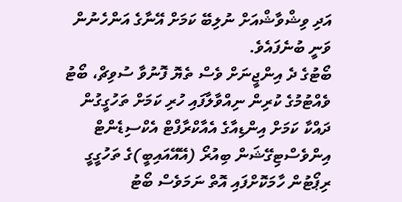އަދި ވިޝްވާޝްއަށް ނުލިބޭ ކަމަށް އޭނާގެ އަންހެނުން ވަނީ ބުނެފައެވެ.
ބޯޓުގެ ދެ އިންޖީނަށް ވެސް ތެޔޮ ފޮނުވާ ސުވިޗް، ބޯޓު ވެއްޓުމުގެ ކުރިން ނިއްވާލާފައި ހުރި ކަމަށް ތަހުގީގުން ދައްކާ ކަމަށް އިންޑިއާގެ އެއާކްރާފްޓް އެކްސިޑެންޓް އިންވެސްޓިގޭޝަން ބިއުރޯ (އޭއޭއައިބީ)ގެ ތަހުގީގީ ރިޕޯޓުން ހާމަކޮށްފައި އޮތް ނަމަވެސް ބޯޓު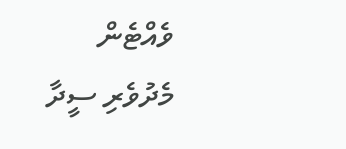ވެއްޓެން މެދުވެރި ސީދާ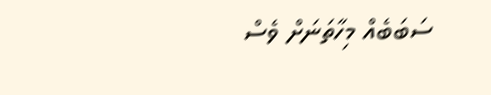ސަބަބެއް މިހާތަނަށް ވެސް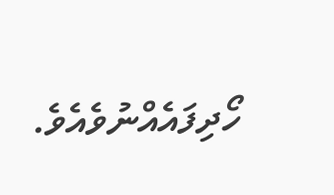ހޯދިފައެއްނުވެއެވެ.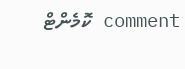comment ކޮމެންޓް